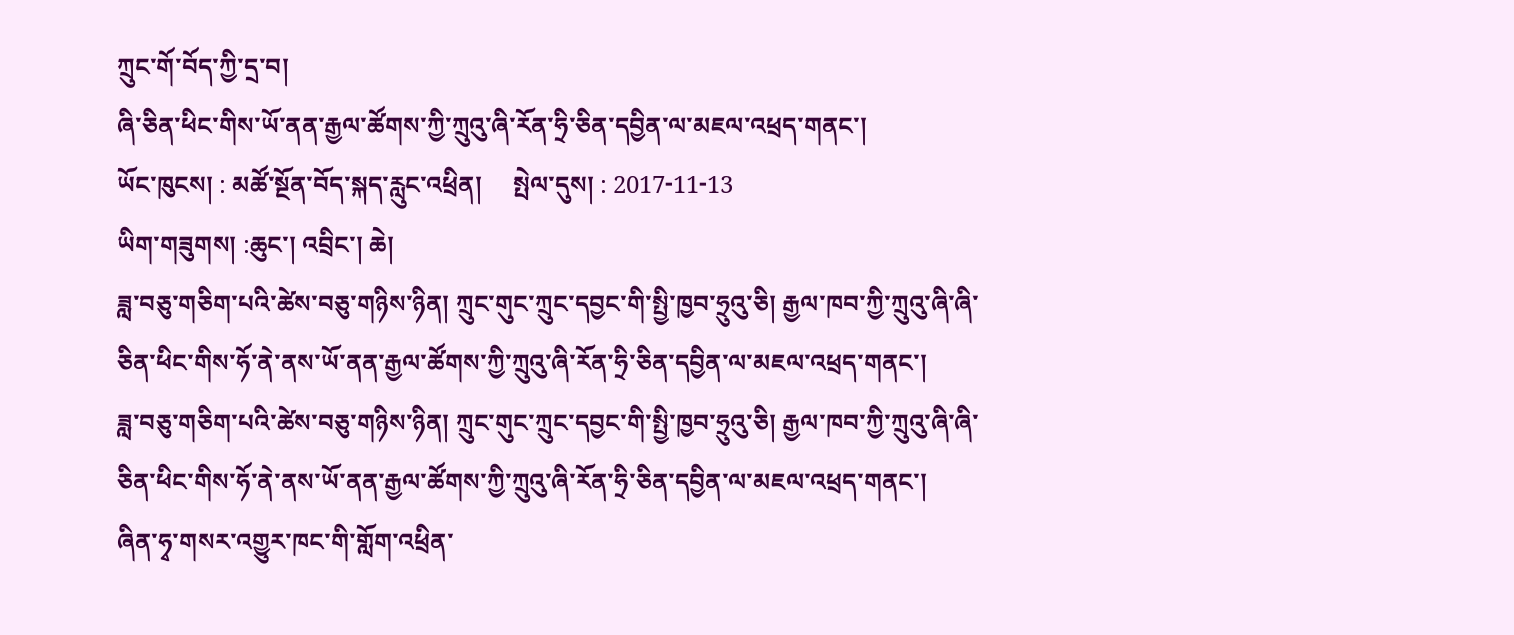ཀྲུང་གོ་བོད་ཀྱི་དྲ་བ།
ཞི་ཅིན་ཕིང་གིས་ཡོ་ནན་རྒྱལ་ཚོགས་ཀྱི་ཀྲུའུ་ཞི་རོན་ཧྲི་ཅིན་དབྱིན་ལ་མཇལ་འཕྲད་གནང་།
ཡོང་ཁུངས། : མཚོ་སྔོན་བོད་སྐད་རླུང་འཕྲིན།     སྤེལ་དུས། : 2017-11-13
ཡིག་གཟུགས། :ཆུང་། འབྲིང་། ཆེ།
ཟླ་བཅུ་གཅིག་པའི་ཚེས་བཅུ་གཉིས་ཉིན། ཀྲུང་གུང་ཀྲུང་དབྱང་གི་སྤྱི་ཁྱབ་ཧྲུའུ་ཅི། རྒྱལ་ཁབ་ཀྱི་ཀྲུའུ་ཞི་ཞི་ཅིན་ཕིང་གིས་ཧོ་ནེ་ནས་ཡོ་ནན་རྒྱལ་ཚོགས་ཀྱི་ཀྲུའུ་ཞི་རོན་ཧྲི་ཅིན་དབྱིན་ལ་མཇལ་འཕྲད་གནང་།
ཟླ་བཅུ་གཅིག་པའི་ཚེས་བཅུ་གཉིས་ཉིན། ཀྲུང་གུང་ཀྲུང་དབྱང་གི་སྤྱི་ཁྱབ་ཧྲུའུ་ཅི། རྒྱལ་ཁབ་ཀྱི་ཀྲུའུ་ཞི་ཞི་ཅིན་ཕིང་གིས་ཧོ་ནེ་ནས་ཡོ་ནན་རྒྱལ་ཚོགས་ཀྱི་ཀྲུའུ་ཞི་རོན་ཧྲི་ཅིན་དབྱིན་ལ་མཇལ་འཕྲད་གནང་།
ཞིན་ཧྭ་གསར་འགྱུར་ཁང་གི་གློག་འཕྲིན་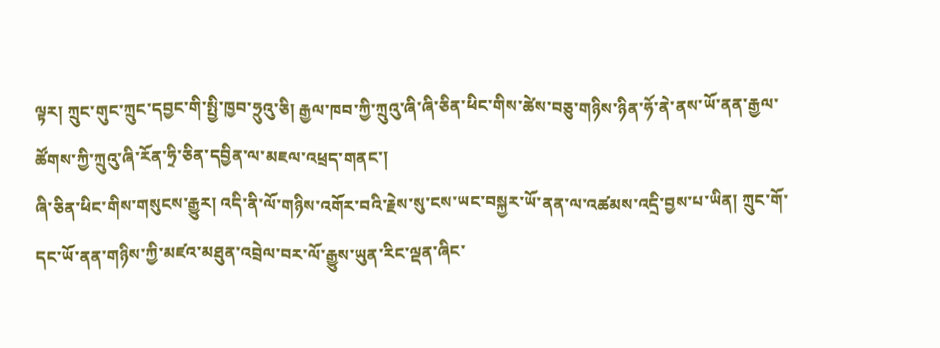ལྟར། ཀྲུང་གུང་ཀྲུང་དབྱང་གི་སྤྱི་ཁྱབ་ཧྲུའུ་ཅི། རྒྱལ་ཁབ་ཀྱི་ཀྲུའུ་ཞི་ཞི་ཅིན་ཕིང་གིས་ཚེས་བཅུ་གཉིས་ཉིན་ཧོ་ནེ་ནས་ཡོ་ནན་རྒྱལ་ཚོགས་ཀྱི་ཀྲུའུ་ཞི་རོན་ཧྲི་ཅིན་དབྱིན་ལ་མཇལ་འཕྲད་གནང་།
ཞི་ཅིན་ཕིང་གིས་གསུངས་རྒྱུར། འདི་ནི་ལོ་གཉིས་འགོར་བའི་རྗེས་སུ་ངས་ཡང་བསྐྱར་ཡོ་ནན་ལ་འཚམས་འདྲི་བྱས་པ་ཡིན། ཀྲུང་གོ་དང་ཡོ་ནན་གཉིས་ཀྱི་མཛའ་མཐུན་འབྲེལ་བར་ལོ་རྒྱུས་ཡུན་རིང་ལྡན་ཞིང་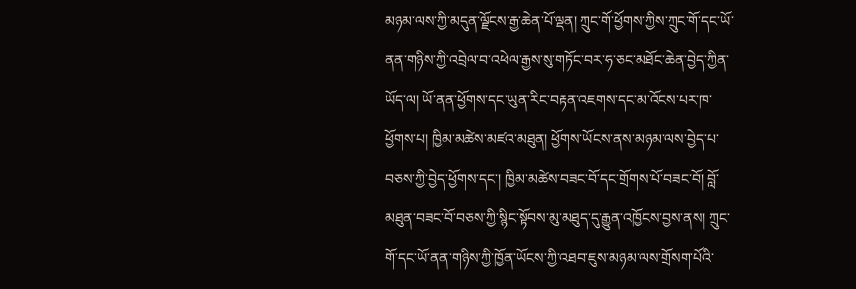མཉམ་ལས་ཀྱི་མདུན་ལྗོངས་རྒྱ་ཆེན་པོ་ལྡན། ཀྲུང་གོ་ཕྱོགས་ཀྱིས་ཀྲུང་གོ་དང་ཡོ་ནན་གཉིས་ཀྱི་འབྲེལ་བ་འཕེལ་རྒྱས་སུ་གཏོང་བར་ཧ་ཅང་མཐོང་ཆེན་བྱེད་ཀྱིན་ཡོད་ལ། ཡོ་ནན་ཕྱོགས་དང་ཡུན་རིང་བརྟན་འཇགས་དང་མ་འོངས་པར་ཁ་ཕྱོགས་པ། ཁྱིམ་མཚེས་མཛའ་མཐུན། ཕྱོགས་ཡོངས་ནས་མཉམ་ལས་བྱེད་པ་བཅས་ཀྱི་བྱེད་ཕྱོགས་དང་། ཁྱིམ་མཚེས་བཟང་བོ་དང་གྲོགས་པོ་བཟང་བོ། བློ་མཐུན་བཟང་བོ་བཅས་ཀྱི་སྙིང་སྟོབས་མུ་མཐུད་དུ་རྒྱུན་འཁྱོངས་བྱས་ནས། ཀྲུང་གོ་དང་ཡོ་ནན་གཉིས་ཀྱི་ཁྱོན་ཡོངས་ཀྱི་འཐབ་ཇུས་མཉམ་ལས་གྲོསག་པོའི་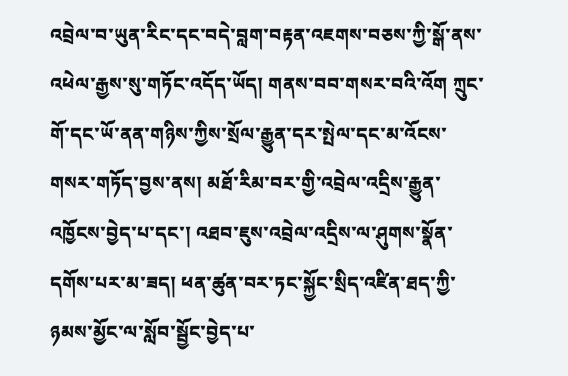འབྲེལ་བ་ཡུན་རིང་དང་བདེ་བླག་བརྟན་འཇགས་བཅས་ཀྱི་སྒོ་ནས་འཕེལ་རྒྱས་སུ་གཏོང་འདོད་ཡོད། གནས་བབ་གསར་བའི་འོག ཀྲུང་གོ་དང་ཡོ་ནན་གཉིས་ཀྱིས་སྲོལ་རྒྱུན་དར་སྤེལ་དང་མ་འོངས་གསར་གཏོད་བྱས་ནས། མཐོ་རིམ་བར་གྱི་འབྲེལ་འདྲིས་རྒྱུན་འཁྱོངས་བྱེད་པ་དང་། འཐབ་ཇུས་འབྲེལ་འདྲིས་ལ་ཤུགས་སྣོན་དགོས་པར་མ་ཟད། ཕན་ཚུན་བར་ཏང་སྐྱོང་སྲིད་འཛིན་ཐད་ཀྱི་ཉམས་མྱོང་ལ་སློབ་སྦྱོང་བྱེད་པ་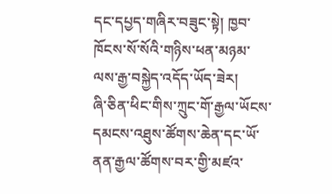དང་དཔྱད་གཞིར་བཟུང་སྟེ། ཁྱབ་ཁོངས་སོ་སོའི་གཉིས་ཕན་མཉམ་ལས་རྒྱ་བསྐྱེད་འདོད་ཡོད་ཟེར།
ཞི་ཅིན་ཕིང་གིས་ཀྲུང་གོ་རྒྱལ་ཡོངས་དམངས་འཐུས་ཚོགས་ཆེན་དང་ཡོ་ནན་རྒྱལ་ཚོགས་བར་གྱི་མཛའ་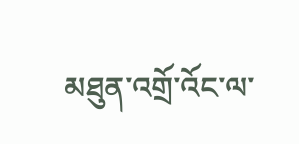མཐུན་འགྲོ་འོང་ལ་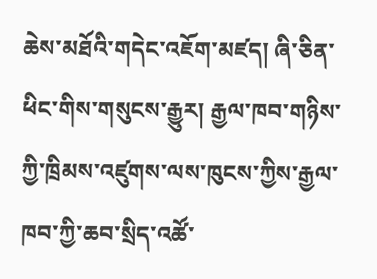ཆེས་མཐོའི་གདེང་འཇོག་མཛད། ཞི་ཅིན་ཕིང་གིས་གསུངས་རྒྱུར། རྒྱལ་ཁབ་གཉིས་ཀྱི་ཁྲིམས་འཛུགས་ལས་ཁུངས་ཀྱིས་རྒྱལ་ཁབ་ཀྱི་ཆབ་སྲིད་འཚོ་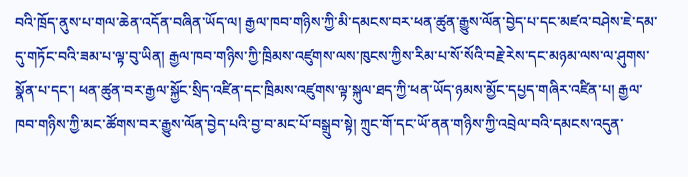བའི་ཁྲོད་ནུས་པ་གལ་ཆེན་འདོན་བཞིན་ཡོད་ལ། རྒྱལ་ཁབ་གཉིས་ཀྱི་མི་དམངས་བར་ཕན་ཚུན་རྒྱུས་ལོན་བྱེད་པ་དང་མཛའ་བཤེས་ཇེ་དམ་དུ་གཏོང་བའི་ཟམ་པ་ལྟ་བུ་ཡིན། རྒྱལ་ཁབ་གཉིས་ཀྱི་ཁྲིམས་འཛུགས་ལས་ཁུངས་ཀྱིས་རིམ་པ་སོ་སོའི་བརྗེ་རེས་དང་མཉམ་ལས་ལ་ཤུགས་སྣོན་པ་དང་། ཕན་ཚུན་བར་རྒྱལ་སྐྱོང་སྲིད་འཛིན་དང་ཁྲིམས་འཛུགས་ལྟ་སྐུལ་ཐད་ཀྱི་ཕན་ཡོད་ཉམས་མྱོང་དཔྱད་གཞིར་འཛིན་པ། རྒྱལ་ཁབ་གཉིས་ཀྱི་མང་ཚོགས་བར་རྒྱུས་ལོན་བྱེད་པའི་བྱ་བ་མང་པོ་བསྒྲུབ་སྟེ། ཀྲུང་གོ་དང་ཡོ་ནན་གཉིས་ཀྱི་འབྲེལ་བའི་དམངས་འདུན་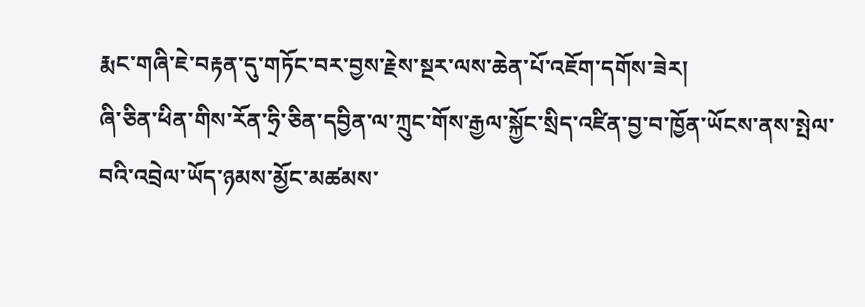རྨང་གཞི་ཇེ་བརྟན་དུ་གཏོང་བར་བྱས་རྗེས་སྔར་ལས་ཆེན་པོ་འཇོག་དགོས་ཟེར།
ཞི་ཅིན་ཕིན་གིས་རོན་ཧྲི་ཅིན་དབྱིན་ལ་ཀྲུང་གོས་རྒྱལ་སྐྱོང་སྲིད་འཛིན་བྱ་བ་ཁྱོན་ཡོངས་ནས་སྤེལ་བའི་འབྲེལ་ཡོད་ཉམས་མྱོང་མཚམས་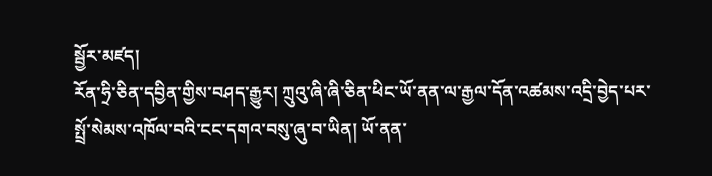སྦྱོར་མཛད།
རོན་ཧྲི་ཅིན་དབྱིན་གྱིས་བཤད་རྒྱུར། ཀྲུའུ་ཞི་ཞི་ཅིན་ཕིང་ཡོ་ནན་ལ་རྒྱལ་དོན་འཚམས་འདྲི་བྱེད་པར་སྤྲོ་སེམས་འཁོལ་བའི་ངང་དགའ་བསུ་ཞུ་བ་ཡིན། ཡོ་ནན་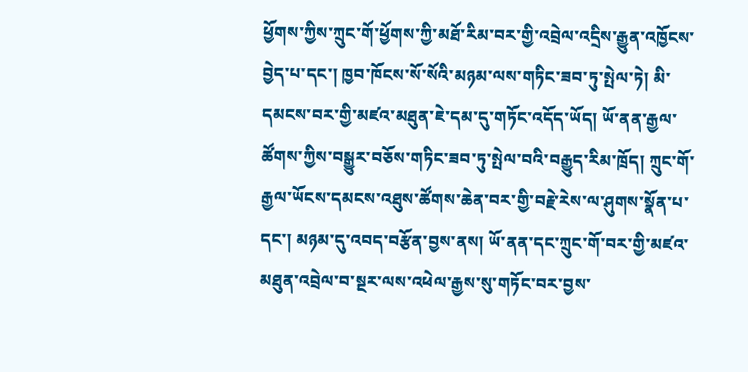ཕྱོགས་ཀྱིས་ཀྲུང་གོ་ཕྱོགས་ཀྱི་མཐོ་རིམ་བར་གྱི་འབྲེལ་འདྲིས་རྒྱུན་འཁྱོངས་བྱེད་པ་དང་། ཁྱབ་ཁོངས་སོ་སོའི་མཉམ་ལས་གཏིང་ཟབ་ཏུ་སྤེལ་ཏེ། མི་དམངས་བར་གྱི་མཛའ་མཐུན་ཇེ་དམ་དུ་གཏོང་འདོད་ཡོད། ཡོ་ནན་རྒྱལ་ཚོགས་ཀྱིས་བསྒྱུར་བཅོས་གཏིང་ཟབ་ཏུ་སྤེལ་བའི་བརྒྱུད་རིམ་ཁྲོད། ཀྲུང་གོ་རྒྱལ་ཡོངས་དམངས་འཐུས་ཚོགས་ཆེན་བར་གྱི་བརྗེ་རེས་ལ་ཤུགས་སྣོན་པ་དང་། མཉམ་དུ་འབད་བརྩོན་བྱས་ནས། ཡོ་ནན་དང་ཀྲུང་གོ་བར་གྱི་མཛའ་མཐུན་འབྲེལ་བ་སྔར་ལས་འཕེལ་རྒྱས་སུ་གཏོང་བར་བྱས་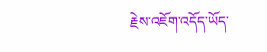རྗེས་འཇོག་འདོད་ཡོད་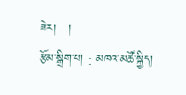ཟེར།   །
རྩོམ་སྒྲིག་པ། : མཁའ་མཚོ་སྐྱིད།